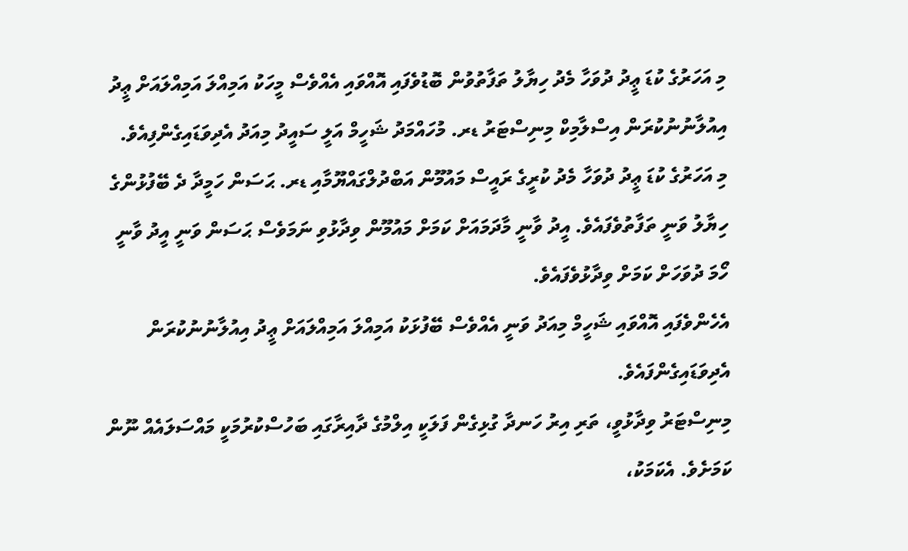މި އަހަރުގެ ކުޑަ ޢީދު ދުވަހާ މެދު ހިޔާލު ތަފާތުވުން ބޮޑުވެފައި އޮއްވައި އެއްވެސް މީހަކު އަމިއްލަ އަމިއްލައަށް ޢީދު އިއުލާނުނުކުރަން އިސްލާމިކް މިނިސްޓަރު ޑރ. މުހައްމަދު ޝަހީމް އަލީ ސައީދު މިއަދު އެދިވަޑައިގެންފިއެވެ.
މި އަހަރުގެ ކުޑަ ޢީދު ދުވަހާ މެދު ކުރީގެ ރައީސް މައުމޫން އަބްދުލްގައްޔޫމާއި ޑރ. ޙަސަން ހަމީދާ ދެ ބޭފުޅުންގެ ހިޔާލު ވަނީ ތަފާތުވެފައެވެ. އީދު ވާނީ މާދަމައަށް ކަމަށް މައުމޫން ވިދާޅުވި ނަމަވެސް ޙަސަން ވަނީ އީދު ވާނީ ހޯމަ ދުވަހަށް ކަމަށް ވިދާޅުވެފައެވެ.
އެހެންވެފައި އޮއްވައި ޝަހީމް މިއަދު ވަނީ އެއްވެސް ބޭފުޅަކު އަމިއްލަ އަމިއްލައަށް ޢީދު އިއުލާނުނުކުރަން އެދިވަޑައިގެންފައެވެ.
މިނިސްޓަރު ވިދާޅުވީ، ތަރި އިރު ހަނދާ ގުޅިގެން ފަލަކީ އިލްމުގެ ދާއިރާގައި ބަހުސްކުރުމަކީ މައްސަލައެއް ނޫން ކަމަށެވެ. އެކަމަކު،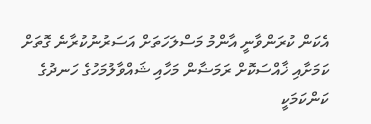އެކަން ކުރަންވާނީ އާންމު މަސްލަހަތަށް އަސަރުނުކުރާނެ ގޮތަށް ކަމަށާއި ޚާއްސަކޮށް ރަމަޟާން މަހާއި ޝައްވާލުމަހުގެ ހަނދުގެ ކަންކަމަކީ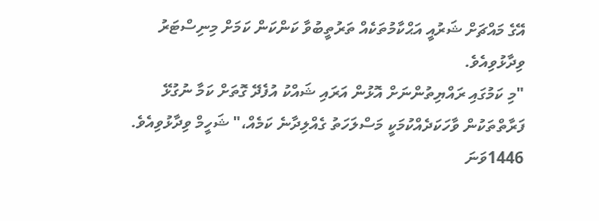އޭގެ މައްޗަށް ޝަރުއީ އަޙްކާމުތަކެއް ތަރުތީބުވާ ކަންކަން ކަމަށް މިނިސްޓަރު ވިދާޅުވިއެވެ.
"މި ކަމުގައި ރައްޔިތުންނަށް އޮޅުން އަރައި ޝައްކު އުފެދޭ ގޮތަށް ކަމާ ނުގުޅޭ ފަރާތްތަކުން ވާހަކަދެއްކުމަކީ މަސްލަހަތު ގެއްލިދާނެ ކަމެއް،" ޝަހީމް ވިދާޅުވިއެވެ.
1446ވަނަ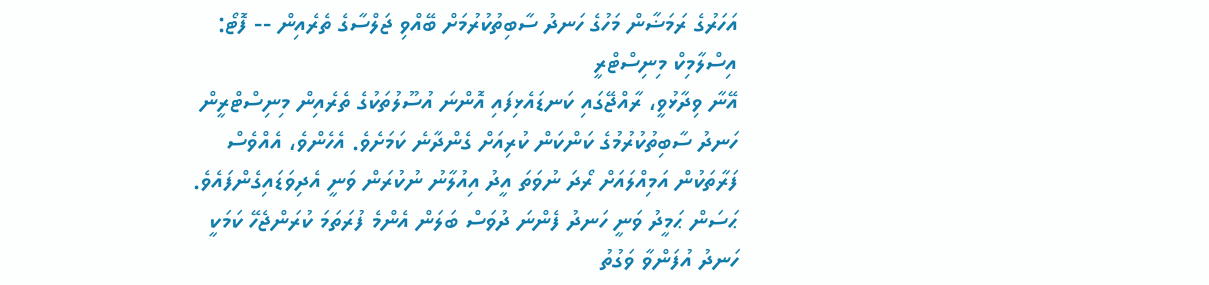އަހަރުގެ ރަމަޟާން މަހުގެ ހަނދު ސާބިތުކުރުމަށް ބޭއްވި ޖަލްސާގެ ތެރެއިން -- ފޮޓޯ: އިސްލާމިކް މިނިސްޓްރީ
އޭނާ ވިދާޅުވީ، ރާއްޖޭގައި ކަނޑައެޅިފައި އޮންނަ އުސޫލުތަކުގެ ތެރެއިން މިނިސްޓްރީން ހަނދު ސާބިތުކުރުމުގެ ކަންކަން ކުރިއަށް ގެންދާނެ ކަމަށެވެ. އެހެންވެ، އެއްވެސް ފަރާތަކުން އަމިއްލައަށް ރޯދަ ނުވަތަ އީދު އިއުލާނު ނުކުރަން ވަނީ އެދިވަޑައިގެންފައެވެ.
ޙަސަން ޙަމީދު ވަނީ ހަނދު ފެންނަ ދުވަސް ބަލަން އެންމެ ފުރަތަމަ ކުރަންޖެހޭ ކަމަކީ ހަނދު އުފަންވާ ވަގުތު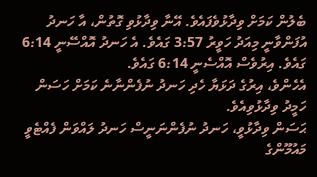ބެލުން ކަމަށް ވިދާޅުވެފައެވެ. އޭނާ ވިދާޅުވި ގޮތުން، އާ ހަނދު އުފަންވާނީ މިއަދު ހަވީރު 3:57 ގައެވެ. އެ ހަނދު އޮއްސޭނީ 6:14 ގައެވެ. އިރުވެސް އޮއްސެނީ 6:14 ގައެވެ.
އެހެންވެ، އިރުގެ ދަޅަޔާ ހެދި ހަނދު ނުފެންނާނެ ކަމަށް ހަސަން ހަމީދު ވިދާޅުވިއެވެ.
ޙަސަން ވިދާޅުވީ، ހަނދު ނުފެންނަނީސް ހަނދު ލައްވަން ފެއްޓެވީ މައުމޫންގެ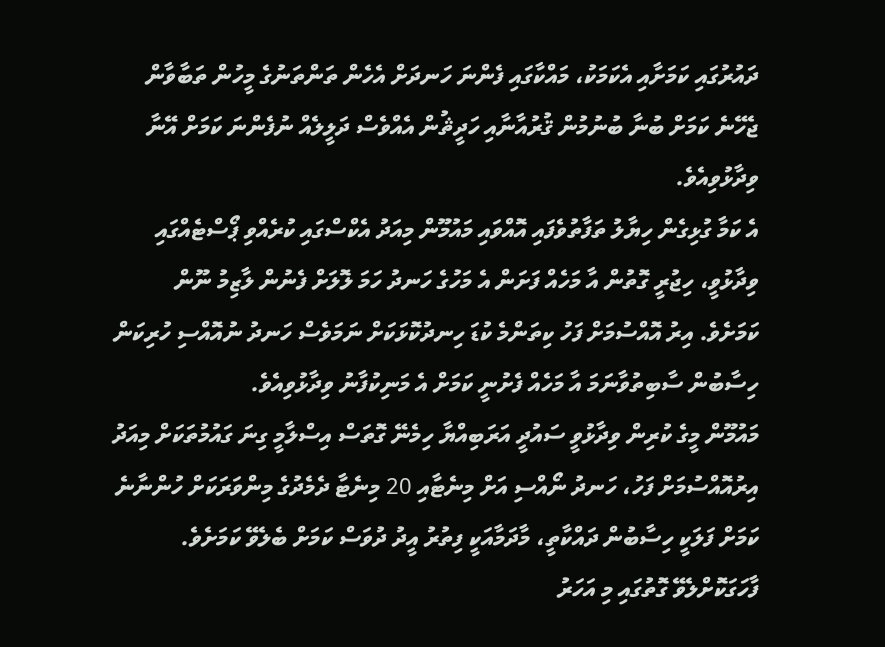ދައުރުގައި ކަމަށާއި އެކަމަކު، މައްކާގައި ފެންނަ ހަނދަށް އެހެން ތަންތަނުގެ މީހުން ތަބާވާން ޖެހޭނެ ކަމަށް ބުނާ ބުނުމުން ޤުރުއާނާއި ހަދީޘުން އެއްވެސް ދަލީލެއް ނުފެންނަ ކަމަށް އޭނާ ވިދާޅުވިއެވެ.
އެ ކަމާ ގުޅިގެން ހިޔާލު ތަފާތުވެފައި އޮއްވައި މައުމޫން މިއަދު އެކްސްގައި ކުރެއްވި ޕޯސްޓެއްގައި ވިދާޅުވީ، ހިޖުރީ ގޮތުން އާ މަހެއް ފަށަން އެ މަހުގެ ހަނދު ހަމަ ލޮލަށް ފެނުން ލާޒިމު ނޫން ކަމަށެވެ. އިރު އޮއްސުމަށް ފަހު ކިތަންމެ ކުޑަ ހިނދުކޮޅަކަށް ނަމަވެސް ހަނދު ނުއޮއްސި ހުރިކަން ހިސާބުން ސާބިތުވާނަމަ އާ މަހެއް ފެށުނީ ކަމަށް އެ މަނިކުފާނު ވިދާޅުވިއެވެ.
މައުމޫން މީގެ ކުރިން ވިދާޅުވީ ސައުދީ އަރަބިއްޔާ ހިމެނޭ ގޮތަސް އިސްލާމީ ގިނަ ގައުމުތަކަށް މިއަދު އިރުއޮއްސުމަށް ފަހު، ހަނދު ނޯއްސި އަށް މިނެޓާއި 20 މިނެޓާ ދެމެދުގެ މިންވަރަކަށް ހުންނާނެ ކަމަށް ފަލަކީ ހިސާބުން ދައްކާތީ، މާދަމާއަކީ ފިތުރު އީދު ދުވަސް ކަމަށް ބެލެވޭ ކަމަށެވެ.
ފާހަގަކޮށްލެވޭ ގޮތުގައި މި އަހަރު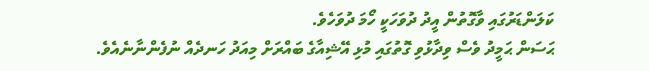ކަލަންޑަރުގައި ވާގޮތުން އީދު ދުވަހަކީ ހޯމަ ދުވަހެވެ.
ޙަސަން ޙަމީދު ވެސް ވިދާޅުވި ގޮތުގައި މުޅި އޭޝިއާގެ ބައްރަށް މިއަދު ހަނދެއް ނުފެންނާނެއެވެ.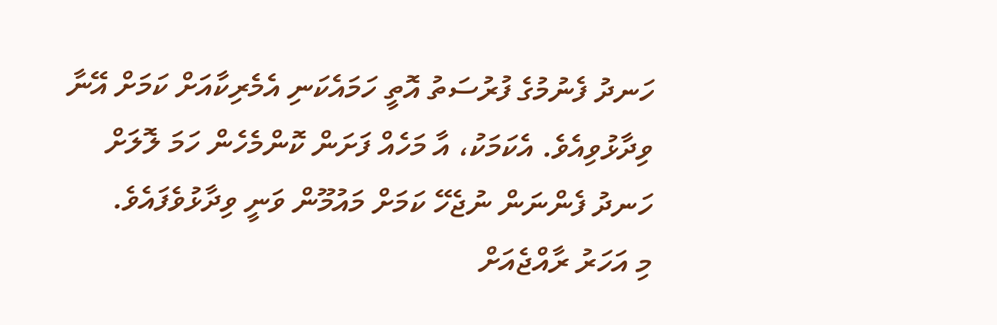ހަނދު ފެނުމުގެ ފުރުސަތު އޮތީ ހަމައެކަނި އެމެރިކާއަށް ކަމަށް އޭނާ ވިދާޅުވިއެވެ. އެކަމަކު، އާ މަހެއް ފަށަން ކޮންމެހެން ހަމަ ލޮލަށް ހަނދު ފެންނަން ނުޖެހޭ ކަމަށް މައުމޫން ވަނީ ވިދާޅުވެފައެވެ.
މި އަހަރު ރާއްޖެއަށް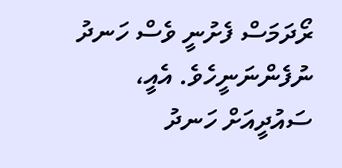ރޯދަމަސް ފެށުނީ ވެސް ހަނދު ނުފެންނަނީހެވެ. އެއީ، ސައުދީއަށް ހަނދު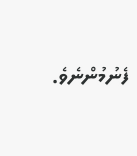ފެނުމުންނެވެ.